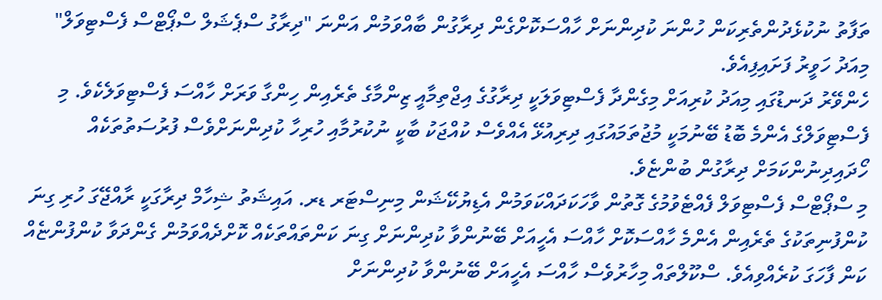ތަފާތު ނުކުޅެދުންތެރިކަން ހުންނަ ކުދިންނަށް ހާއްސަކޮށްގެން ދިރާގުން ބާއްވަމުން އަންނަ "ދިރާގު ސްޕެޝަލް ސްޕޯޓްސް ފެސްޓިވަލް" މިއަދު ހަވީރު ފަށައިފިއެވެ.
ހެންވޭރު ދަނޑުގައި މިއަދު ކުރިއަށް މިގެންދާ ފެސްޓިވަލަކީ ދިރާގުގެ އިޖްތިމާއީ ޒިންމާގެ ތެރެއިން ހިންގާ ވަރަށް ހާއްސަ ފެސްޓިވަލެކެވެ. މި ފެސްޓިވަލްގެ އެންމެ ބޮޑު ބޭނުމަކީ މުޖުތަމައުގައި ދިރިއުޅޭ އެއްވެސް ކުއްޖަކު ބާކީ ނުކުރުމާއި ހުރިހާ ކުދިންނަށްވެސް ފުރުސަތުތަކެއް ހޯދައިދިނުންކަމަށް ދިރާގުން ބުންޏެވެ.
މި ސްޕޯޓްސް ފެސްޓިވަލް ފެއްޓެވުމުގެ ގޮތުން ވާހަކަދައްކަވަމުން އެޑިޔުކޭޝަން މިނިސްޓަރ ޑރ. އައިޝަތު ޝިހާމް ދިރާގަކީ ރާއްޖޭގަ ހުރި ގިނަ ކުންފުނިތަކުގެ ތެރެއިން އެންމެ ހާއްސަކޮށް ހާއްސަ އެހީއަށް ބޭނުންވާ ކުދިންނަށް ގިނަ ކަންތައްތަކެއް ކޮށްދެއްވަމުން ގެންދަވާ ކުންފުންޏެއް ކަން ފާހަގަ ކުރެއްވިއެވެ. ސްކޫލްތައް މިހާރުވެސް ހާއްސަ އެހީއަށް ބޭނުންވާ ކުދިންނަށް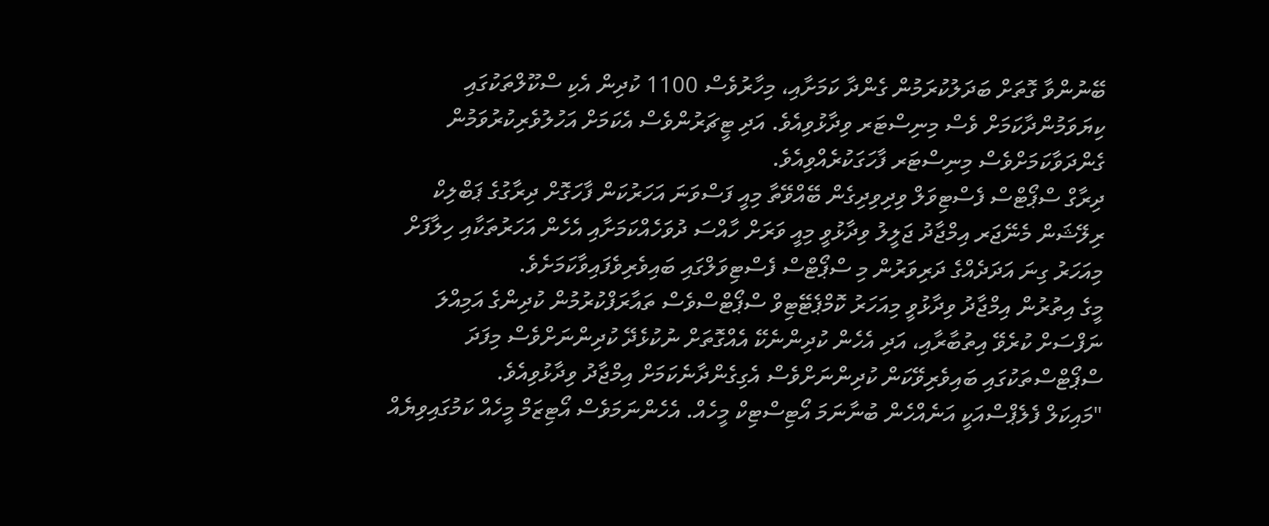ބޭނުންވާ ގޮތަށް ބަދަލުކުރަމުން ގެންދާ ކަމަށާއި، މިހާރުވެސް 1100 ކުދިން އެކި ސްކޫލްތަކުގައި ކިޔަވަމުންދާކަމަށް ވެސް މިނިސްޓަރ ވިދާޅުވިއެވެ. އަދި ޓީޗަރުންވެސް އެކަމަށް އަހުލުވެރިކުރުވަމުން ގެންދަވާކަމަށްވެސް މިނިސްޓަރ ފާހަގަކުރެއްވިއެވެ.
ދިރާގް ސްޕޯޓްސް ފެސްޓިވަލް ވިދިވިދިގެން ބޭއްވޭތާ މިއީ ފަސްވަނަ އަހަރުކަން ފާހަގޮށް ދިރާގުގެ ޕަބްލިކް ރިލޭޝަން މެނޭޖަރ އިމްޖާދު ޖަލީލު ވިދާޅުވީ މިއީ ވަރަށް ހާއްސަ ދުވަހެއްކަމަށާއި އެހެން އަހަރުތަކާއި ހިލާފަށް މިއަހަރު ގިނަ އަދަދެއްގެ ދަރިވަރުން މި ސްޕޯޓްސް ފެސްޓިވަލްގައި ބައިވެރިވެފައިވާކަމަށެވެ.
މީގެ އިތުރުން އިމްޖާދު ވިދާޅުވީ މިއަހަރު ކޮމްޕެޓޭޓިވް ސްޕޯޓްސްވެސް ތައާރަފްކުރުމުން ކުދިންގެ އަމިއްލަ ނަފްސަށް ކުރެވޭ އިތުބާރާއި، އަދި އެހެން ކުދިންނެކޭ އެއްގޮތަށް ނުކުޅެދޭ ކުދިންނަށްވެސް މިފަދަ ސްޕޯޓްސްތަކުގައި ބައިވެރިވޭކަން ކުދިންނަށްވެސް އެގިގެންދާނެކަމަށް އިމްޖާދު ވިދާޅުވިއެވެ.
"މައިކަލް ފެލެޕްސްއަކީ އަނެއްހެން ބުނާނަމަ އޯޓިސްޓިކް މީހެއް. އެހެންނަމަވެސް އޯޓިޒަމް މީހެއް ކަމުގައިވިޔެއް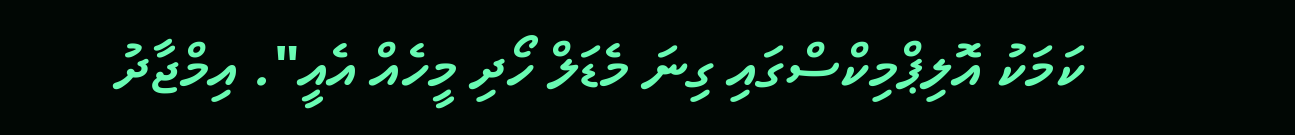ކަމަކު އޮލިޕްމިކްސްގައި ގިނަ މެޑަލް ހޯދި މީހެއް އެއީ". އިމްޖާދު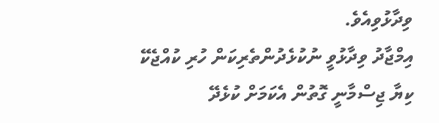ވިދާޅުވިއެވެ.
އިމްޖާދު ވިދާޅުވީ ނުކުޅެދުންތެރިކަން ހުރި ކުއްޖެކޭ ކިޔާ ޖިސްމާނީ ގޮތުން އެކަމަށް ކުޅެދޭ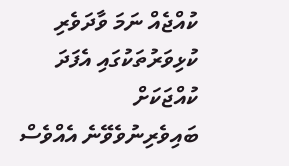ކުއްޖެއް ނަމަ ވާދަވެރި ކުޅިވަރުތަކުގައި އެފަދަ ކުއްޖަކަށް ބައިވެރިނުވެވޭނެ އެއްވެސް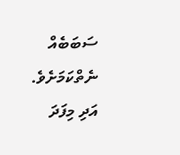ސަބަބެއް ނެތްކަމަށެވެ. އަދި މިފަދަ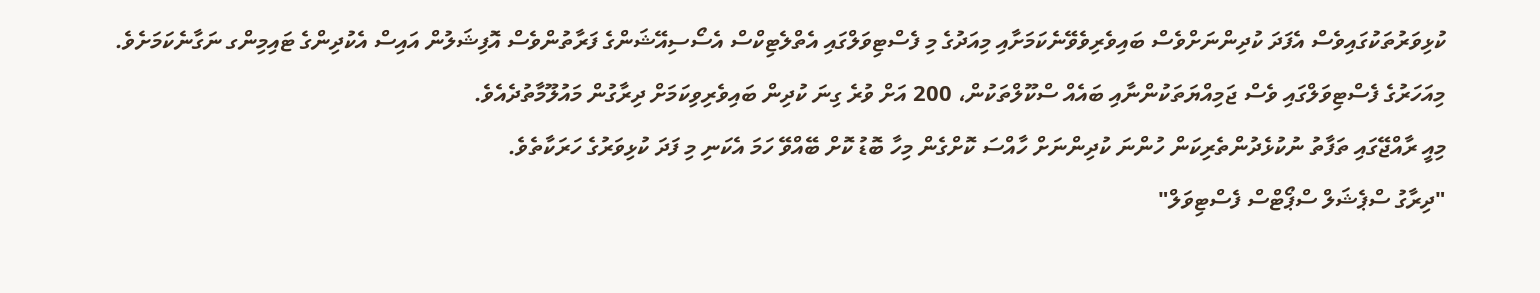ކުޅިވަރުތަކުގައިވެސް އެފަދަ ކުދިންނަށްވެސް ބައިވެރިވެވޭނެކަމަށާއި މިއަދުގެ މި ފެސްޓިވަލްގައި އެތްލެޓިކްސް އެސޯސިއޭޝަންގެ ފަރާތުންވެސް އޮފިޝަލުން އައިސް އެކުދިންގެ ޓައިމިންގ ނަގާނެކަމަށެވެ.
މިއަހަރުގެ ފެސްޓިވަލްގައި ވެސް ޖަމިއްޔަތަކުންނާއި ބައެއް ސްކޫލްތަކުން، 200 އަށް ވުރެ ގިނަ ކުދިން ބައިވެރިވިކަމަށް ދިރާގުން މައުލޫމާތުދެއެވެ.
މިއީ ރާއްޖޭގައި ތަފާތު ނުކުޅެދުންތެރިކަން ހުންނަ ކުދިންނަށް ހާއްސަ ކޮށްގެން މިހާ ބޮޑު ކޮށް ބޭއްވޭ ހަމަ އެކަނި މި ފަދަ ކުޅިވަރުގެ ހަރަކާތެވެ.
"ދިރާގު ސްޕެޝަލް ސްޕޯޓްސް ފެސްޓިވަލް"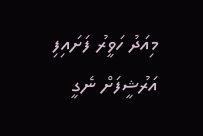މިއަދު ހަވީރު ފަށައިފި
އަރުޝީފަށް ނެގީ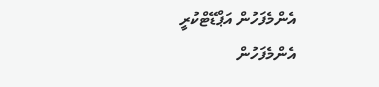އެންމެފަހުން އަޕްޑޭޓްކުރީ
އެންމެފަހުން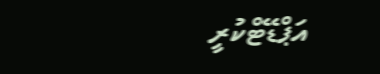އަޕްޑޭޓްކުރީ